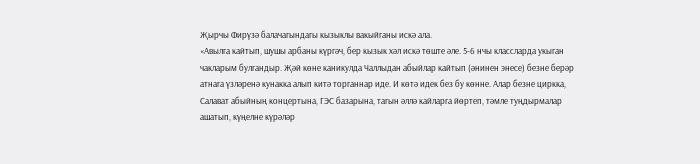Җырчы Фирүзә балачагындагы кызыклы вакыйганы искә ала.
«Авылга кайтып, шушы арбаны күргәч, бер кызык хәл искә төште әле. 5-6 нчы классларда укыган чакларым булгандыр. Җәй көне каникулда Чаллыдан абыйлар кайтып (әнинен энесе) безне берәр атнага үзләренә кунакка алып китә торганнар иде. И көтә идек без бу көнне. Алар безне циркка, Салават абыйның концертына, ГЭС базарына, тагын әллә кайларга йөртеп, тәмле туңдырмалар ашатып, күңелне күрәләр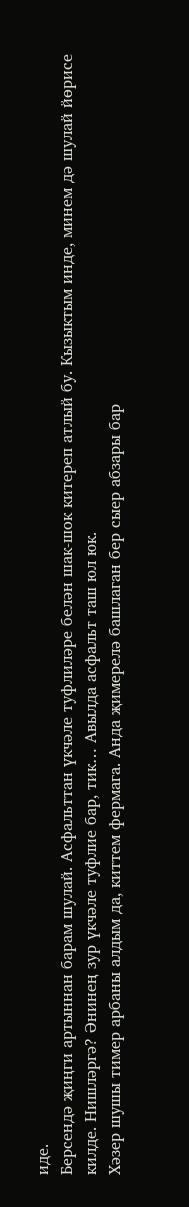иде.
Берсендә җиңги артыннан барам шулай. Асфальттан үкчәле туфлиләре белән шак-шок китереп атлый бу. Кызыктым инде, минем дә шулай йөрисе килде. Нишләргә? Әнинең зур үкчәле туфлие бар, тик… Авылда асфальт таш юл юк.
Хәзер шушы тимер арбаны алдым да, киттем фермага. Анда җимерелә башлаган бер сыер абзары бар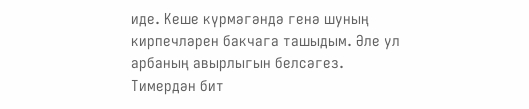иде. Кеше күрмәгәндә генә шуның кирпечләрен бакчага ташыдым. Әле ул арбаның авырлыгын белсәгез. Тимердән бит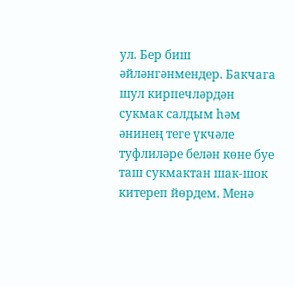ул. Бер биш әйләнгәнмендер. Бакчага шул кирпечләрдән сукмак салдым һәм әнинең теге үкчәле туфлиләре белән көне буе таш сукмактан шак-шок китереп йөрдем. Менә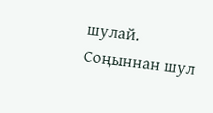шулай. Соңыннан шул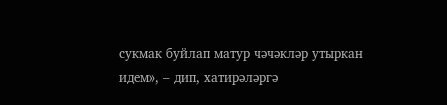сукмак буйлап матур чәчәкләр утыркан идем», – дип, хатирәләргә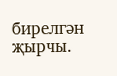бирелгән җырчы.